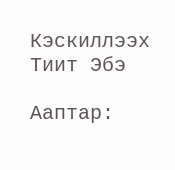Кэскиллээх Тиит Эбэ

Ааптар: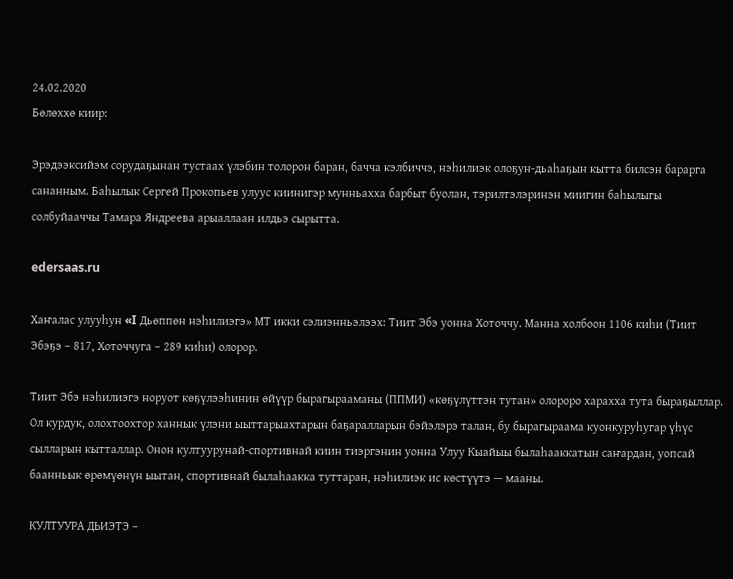24.02.2020
Бөлөххө киир:

Эрэдээксийэм сорудаҕынан тустаах үлэбин толорон баран, бачча кэлбиччэ, нэһилиэк олоҕун-дьаһаҕын кытта билсэн барарга сананным. Баһылык Сергей Прокопьев улуус киинигэр мунньахха барбыт буолан, тэрилтэлэринэн миигин баһылыгы солбуйааччы Тамара Яндреева арыаллаан илдьэ сырытта.

edersaas.ru

Хаҥалас улууһун «I Дьөппөн нэһилиэгэ» МТ икки сэлиэнньэлээх: Тиит Эбэ уонна Хоточчу. Манна холбоон 1106 киһи (Тиит Эбэҕэ – 817, Хоточчуга – 289 киһи) олорор.

Тиит Эбэ нэһилиэгэ норуот көҕүлээһинин өйүүр бырагырааманы (ППМИ) «көҕүлүттэн тутан» олороро харахха тута быраҕыллар. Ол курдук, олохтоохтор ханнык үлэни ыыттарыахтарын баҕаралларын бэйэлэрэ талан, бу бырагыраама куонкуруһугар үһүс сылларын кытталлар. Онон култуурунай-спортивнай киин тиэргэнин уонна Улуу Кыайыы былаһааккатын саҥардан, уопсай баанньык өрөмүөнүн ыытан, спортивнай былаһаакка туттаран, нэһилиэк ис көстүүтэ — мааны.

КУЛТУУРА ДЬИЭТЭ –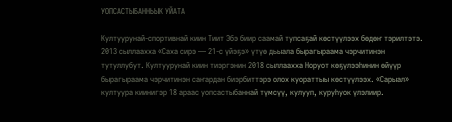УОПСАСТЫБАННЬЫК УЙАТА

Култуурунай-спортивнай киин Тиит Эбэ биир саамай тупсаҕай көстүүлээх бөдөҥ тэрилтэтэ. 2013 сыллаахха «Саха сирэ — 21-с үйэҕэ» үтүө дьыала бырагыраама чэрчитинэн тутуллубут. Култуурунай киин тиэргэнин 2018 сыллаахха Норуот көҕүлээһинин өйүүр бырагыраама чэрчитинэн саҥардан биэрбиттэрэ олох куораттыы көстүүлээх. «Сарыал» култуура киинигэр 18 араас уопсастыбаннай түмсүү, кулууп, куруһуок үлэлиир.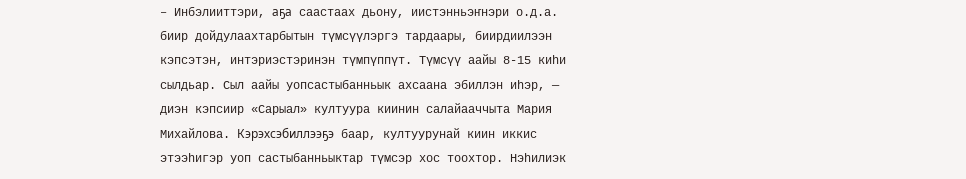– Инбэлииттэри, аҕа саастаах дьону, иистэнньэҥнэри о.д.а. биир дойдулаахтарбытын түмсүүлэргэ тардаары, биирдиилээн кэпсэтэн, интэриэстэринэн түмпүппүт. Түмсүү аайы 8-15 киһи сылдьар. Сыл аайы уопсастыбанньык ахсаана эбиллэн иһэр, — диэн кэпсиир «Сарыал» култуура киинин салайааччыта Мария Михайлова. Кэрэхсэбиллээҕэ баар, култуурунай киин иккис этээһигэр уоп састыбанньыктар түмсэр хос тоохтор. Нэһилиэк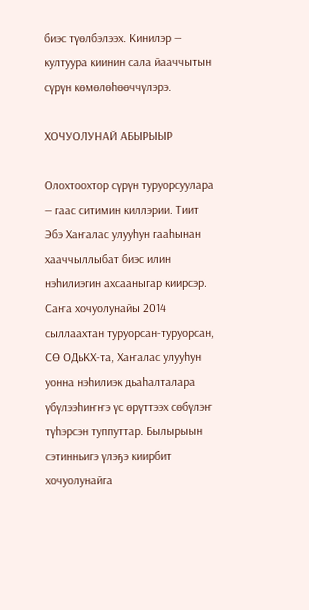биэс түөлбэлээх. Кинилэр — култуура киинин сала йааччытын сүрүн көмөлөһөөччүлэрэ.

ХОЧУОЛУНАЙ АБЫРЫЫР

Олохтоохтор сүрүн туруорсуулара — гаас ситимин киллэрии. Тиит Эбэ Хаҥалас улууһун гааһынан хааччыллыбат биэс илин нэһилиэгин ахсааныгар киирсэр. Саҥа хочуолунайы 2014 сыллаахтан туруорсан-туруорсан, СӨ ОДьКХ-та, Хаҥалас улууһун уонна нэһилиэк дьаһалталара үбүлээһиҥҥэ үс өрүттээх сөбүлэҥ түһэрсэн туппуттар. Былырыын сэтинньигэ үлэҕэ киирбит хочуолунайга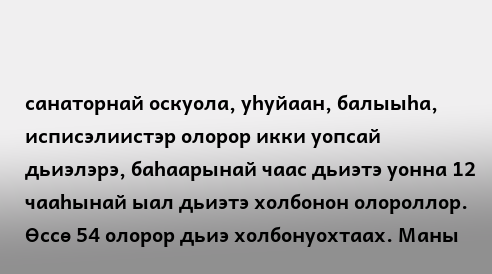санаторнай оскуола, уһуйаан, балыыһа, исписэлиистэр олорор икки уопсай дьиэлэрэ, баһаарынай чаас дьиэтэ уонна 12 чааһынай ыал дьиэтэ холбонон олороллор. Өссө 54 олорор дьиэ холбонуохтаах. Маны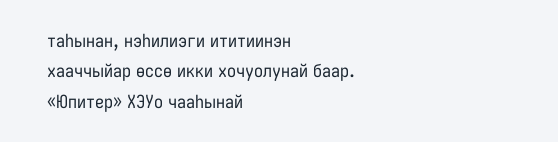таһынан, нэһилиэги ититиинэн хааччыйар өссө икки хочуолунай баар. «Юпитер» ХЭУо чааһынай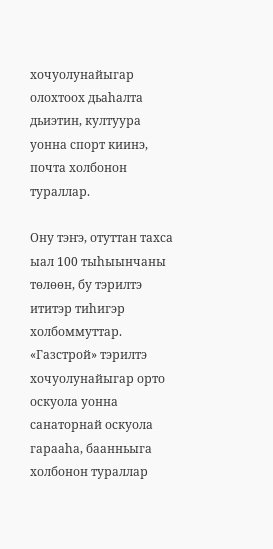хочуолунайыгар олохтоох дьаһалта дьиэтин, култуура уонна спорт киинэ, почта холбонон тураллар.

Ону тэҥэ, отуттан тахса ыал 100 тыһыынчаны төлөөн, бу тэрилтэ ититэр тиһигэр холбоммуттар. «Газстрой» тэрилтэ хочуолунайыгар орто оскуола уонна санаторнай оскуола гарааһа, баанньыга холбонон тураллар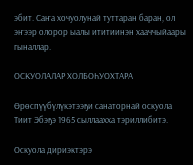эбит. Саҥа хочуолунай туттаран баран, ол эҥээр олорор ыалы ититиинэн хааччыйаары гыналлар.

ОСКУОЛАЛАР ХОЛБОҺУОХТАРА

Өрөспүүбүлүкэтээҕи санаторнай оскуола Тиит Эбэҕэ 1965 сыллаахха тэриллибитэ.

Оскуола дириэктэрэ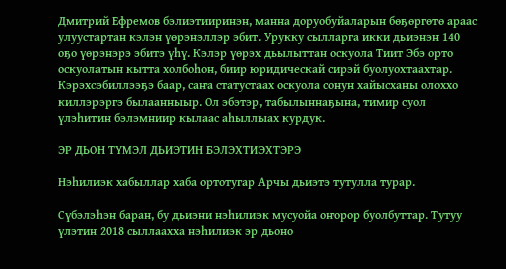Дмитрий Ефремов бэлиэтииринэн, манна доруобуйаларын бөҕөргөтө араас улуустартан кэлэн үөрэнэллэр эбит. Урукку сылларга икки дьиэнэн 140 оҕо үөрэнэрэ эбитэ үһү. Кэлэр үөрэх дьылыттан оскуола Тиит Эбэ орто оскуолатын кытта холбоһон, биир юридическай сирэй буолуохтаахтар. Кэрэхсэбиллээҕэ баар, саҥа статустаах оскуола сонун хайысханы олоххо киллэрэргэ былаанныыр. Ол эбэтэр, табылыннаҕына, тимир суол үлэһитин бэлэмниир кылаас аһыллыах курдук.

ЭР ДЬОН ТҮМЭЛ ДЬИЭТИН БЭЛЭХТИЭХТЭРЭ

Нэһилиэк хабыллар хаба ортотугар Арчы дьиэтэ тутулла турар.

Сүбэлэһэн баран, бу дьиэни нэһилиэк мусуойа оҥорор буолбуттар. Тутуу үлэтин 2018 сыллаахха нэһилиэк эр дьоно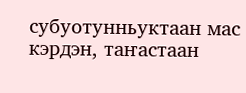субуотунньуктаан мас кэрдэн, таҥастаан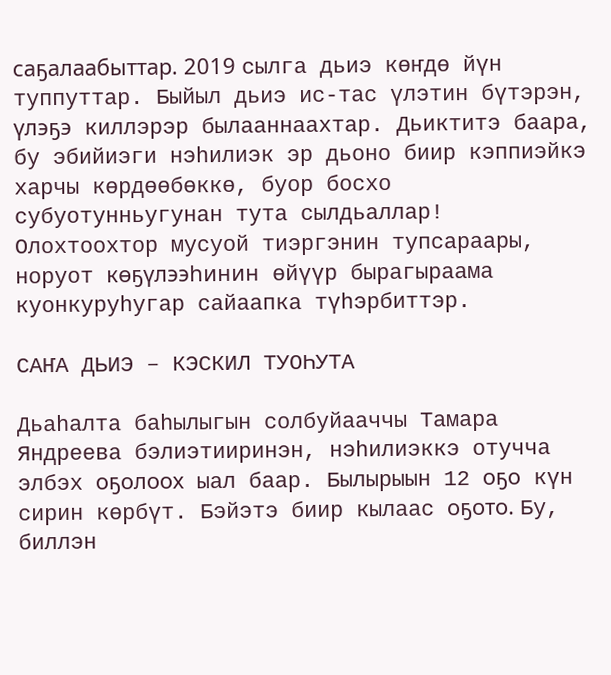саҕалаабыттар. 2019 сылга дьиэ көҥдө йүн туппуттар. Быйыл дьиэ ис-тас үлэтин бүтэрэн, үлэҕэ киллэрэр былааннаахтар. Дьиктитэ баара, бу эбийиэги нэһилиэк эр дьоно биир кэппиэйкэ харчы көрдөөбөккө, буор босхо субуотунньугунан тута сылдьаллар! Олохтоохтор мусуой тиэргэнин тупсараары, норуот көҕүлээһинин өйүүр бырагыраама куонкуруһугар сайаапка түһэрбиттэр.

САҤА ДЬИЭ – КЭСКИЛ ТУОҺУТА

Дьаһалта баһылыгын солбуйааччы Тамара Яндреева бэлиэтииринэн, нэһилиэккэ отучча элбэх оҕолоох ыал баар. Былырыын 12 оҕо күн сирин көрбүт. Бэйэтэ биир кылаас оҕото. Бу, биллэн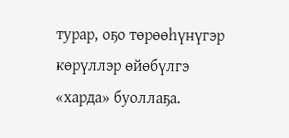турар, оҕо төрөөһүнүгэр көрүллэр өйөбүлгэ «харда» буоллаҕа.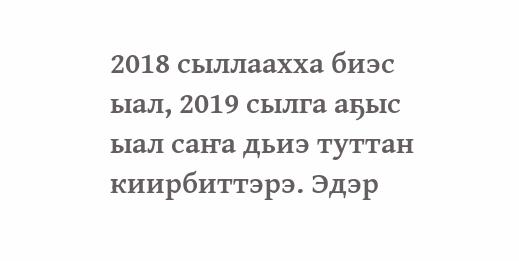2018 сыллаахха биэс ыал, 2019 сылга аҕыс ыал саҥа дьиэ туттан киирбиттэрэ. Эдэр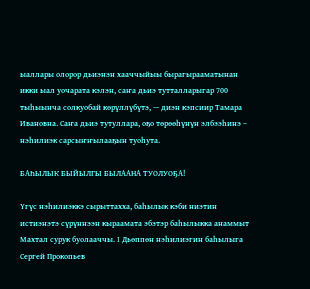ыаллары олорор дьиэнэн хааччыйыы бырагырааматынан икки ыал уочарата кэлэн, саҥа дьиэ тутталларыгар 700 тыһыынча солкуобай көрүллүбүтэ, — диэн кэпсиир Тамара Ивановна. Саҥа дьиэ тутуллара, оҕо төрөөһүнүн элбээһинэ – нэһилиэк сарсыҥҥылааҕын туоһута.

БАҺЫЛЫК БЫЙЫЛГЫ БЫЛААНА ТУОЛУОҔА!

Үгүс нэһилиэккэ сырыттахха, баһылык кэби ниэтин истиэнэтэ сүрүннээн кыраамата эбэтэр баһылыкка анаммыт Махтал сурук буолааччы. I Дьөппөн нэһилиэгин баһылыга Сергей Прокопьев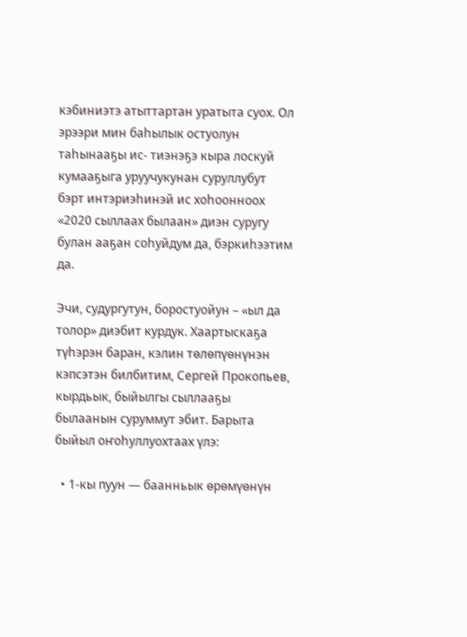кэбиниэтэ атыттартан уратыта суох. Ол эрээри мин баһылык остуолун таһынааҕы ис- тиэнэҕэ кыра лоскуй кумааҕыга уруучукунан суруллубут бэрт интэриэһинэй ис хоһоонноох «2020 сыллаах былаан» диэн суругу булан ааҕан соһуйдум да, бэркиһээтим да.

Эчи, судургутун, боростуойун – «ыл да толор» диэбит курдук. Хаартыскаҕа түһэрэн баран, кэлин төлөпүөнүнэн кэпсэтэн билбитим, Сергей Прокопьев, кырдьык, быйылгы сыллааҕы былаанын суруммут эбит. Барыта быйыл оҥоһуллуохтаах үлэ:

  • 1-кы пуун — баанньык өрөмүөнүн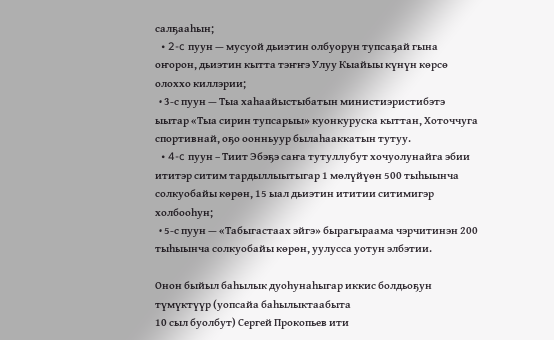салҕааһын;
  • 2-c пуун — мусуой дьиэтин олбуорун тупсаҕай гына оҥорон, дьиэтин кытта тэҥҥэ Улуу Кыайыы күнүн көрсө олоххо киллэрии;
  • 3-с пуун — Тыа хаһаайыстыбатын министиэристибэтэ ыытар «Тыа сирин тупсарыы» куонкуруска кыттан, Хоточчуга спортивнай, оҕо оонньуур былаһааккатын тутуу.
  • 4-c пуун – Тиит Эбэҕэ саҥа тутуллубут хочуолунайга эбии ититэр ситим тардыллыытыгар 1 мөлүйүөн 500 тыһыынча солкуобайы көрөн, 15 ыал дьиэтин ититии ситимигэр холбооһун;
  • 5-с пуун — «Табыгастаах эйгэ» бырагыраама чэрчитинэн 200 тыһыынча солкуобайы көрөн, уулусса уотун элбэтии.

Онон быйыл баһылык дуоһунаһыгар иккис болдьоҕун түмүктүүр (уопсайа баһылыктаабыта
10 сыл буолбут) Сергей Прокопьев ити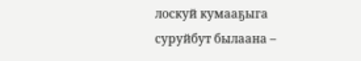лоскуй кумааҕыга суруйбут былаана –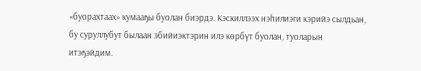«буорахтаах» кумааҕы буолан биэрдэ. Кэскиллээх нэһилиэги кэрийэ сылдьан, бу суруллубут былаан эбийиэктэрин илэ көрбүт буолан, туоларын итэҕэйдим.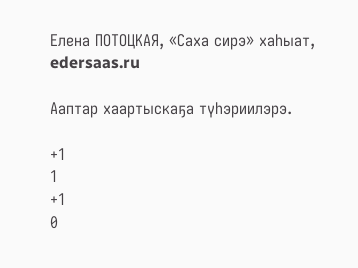Елена ПОТОЦКАЯ, «Саха сирэ» хаһыат, edersaas.ru

Ааптар хаартыскаҕа түһэриилэрэ.

+1
1
+1
0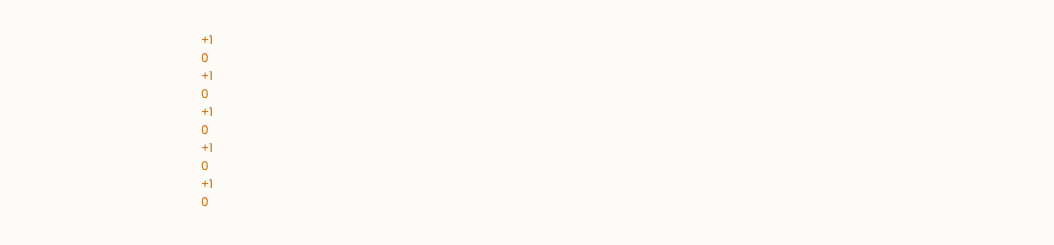+1
0
+1
0
+1
0
+1
0
+1
0